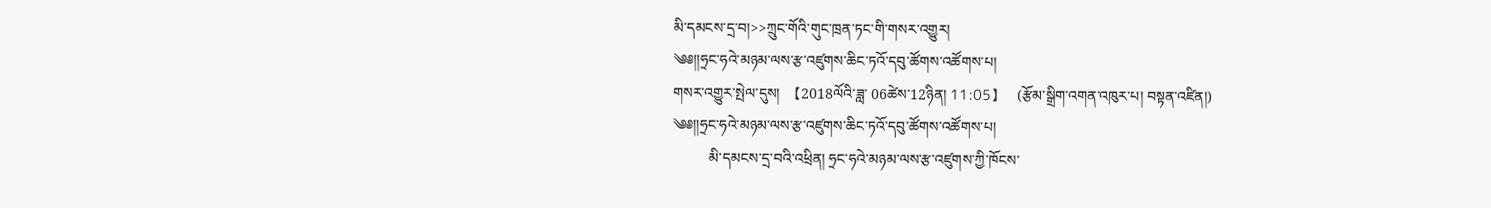མི་དམངས་དྲ་བ།>>ཀྲུང་གོའི་གུང་ཁྲན་ཏང་གི་གསར་འགྱུར།
༄༅།།ཧྲང་ཧའེ་མཉམ་ལས་རྩ་འཛུགས་ཆིང་ཏའོ་དབུ་ཚོགས་འཚོགས་པ།
གསར་འགྱུར་སྤེལ་དུས།  【2018ལོའི་ཟླ་ 06ཚེས་12ཉིན། 11:05】   (རྩོམ་སྒྲིག་འགན་འཁུར་པ། བསྟན་འཛིན།)
༄༅།།ཧྲང་ཧའེ་མཉམ་ལས་རྩ་འཛུགས་ཆིང་ཏའོ་དབུ་ཚོགས་འཚོགས་པ།
          མི་དམངས་དྲ་བའི་འཕྲིན། ཧྲང་ཧའེ་མཉམ་ལས་རྩ་འཛུགས་ཀྱི་ཁོངས་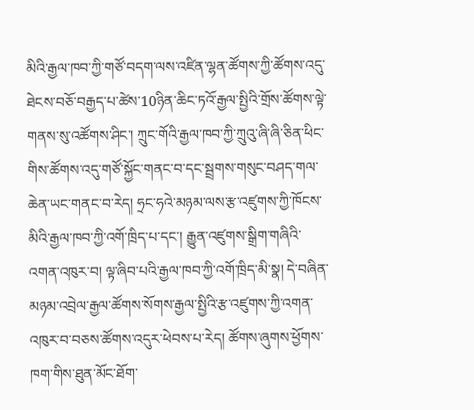མིའི་རྒྱལ་ཁབ་ཀྱི་གཙོ་བདག་ལས་འཛིན་ལྷན་ཚོགས་ཀྱི་ཚོགས་འདུ་ཐེངས་བཅོ་བརྒྱད་པ་ཚེས་10ཉིན་ཆིང་ཏའོ་རྒྱལ་སྤྱིའི་གྲོས་ཚོགས་ལྟེ་གནས་སུ་འཚོགས་ཤིང་། ཀྲུང་གོའི་རྒྱལ་ཁབ་ཀྱི་ཀྲུའུ་ཞི་ཞི་ཅིན་ཕིང་གིས་ཚོགས་འདུ་གཙོ་སྐྱོང་གནང་བ་དང་སྦྲགས་གསུང་བཤད་གལ་ཆེན་ཡང་གནང་བ་རེད། ཧྲང་ཧའེ་མཉམ་ལས་རྩ་འཛུགས་ཀྱི་ཁོངས་མིའི་རྒྱལ་ཁབ་ཀྱི་འགོ་ཁྲིད་པ་དང་། རྒྱུན་འཛུགས་སྒྲིག་གཞིའི་འགན་འཁུར་བ། ལྟ་ཞིབ་པའི་རྒྱལ་ཁབ་ཀྱི་འགོ་ཁྲིད་མི་སྣ། དེ་བཞིན་མཉམ་འབྲེལ་རྒྱལ་ཚོགས་སོགས་རྒྱལ་སྤྱིའི་རྩ་འཛུགས་ཀྱི་འགན་འཁུར་བ་བཅས་ཚོགས་འདུར་ཕེབས་པ་རེད། ཚོགས་ཞུགས་ཕྱོགས་ཁག་གིས་ཐུན་མོང་ཐོག་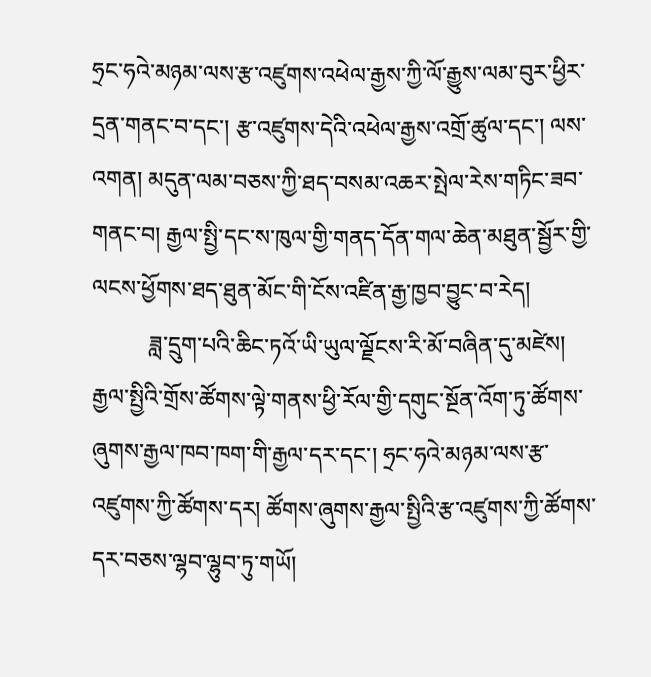ཧྲང་ཧའེ་མཉམ་ལས་རྩ་འཛུགས་འཕེལ་རྒྱས་ཀྱི་ལོ་རྒྱུས་ལམ་བུར་ཕྱིར་དྲན་གནང་བ་དང་། རྩ་འཛུགས་དེའི་འཕེལ་རྒྱས་འགྲོ་ཚུལ་དང་། ལས་འགན། མདུན་ལམ་བཅས་ཀྱི་ཐད་བསམ་འཆར་སྤེལ་རེས་གཏིང་ཟབ་གནང་བ། རྒྱལ་སྤྱི་དང་ས་ཁུལ་གྱི་གནད་དོན་གལ་ཆེན་མཐུན་སྦྱོར་གྱི་ལངས་ཕྱོགས་ཐད་ཐུན་མོང་གི་ངོས་འཛིན་རྒྱ་ཁྱབ་བྱུང་བ་རེད།
          ཟླ་དྲུག་པའི་ཆིང་ཏའོ་ཡི་ཡུལ་ལྗོངས་རི་མོ་བཞིན་དུ་མཛེས། རྒྱལ་སྤྱིའི་གྲོས་ཚོགས་ལྟེ་གནས་ཕྱི་རོལ་གྱི་དགུང་སྔོན་འོག་ཏུ་ཚོགས་ཞུགས་རྒྱལ་ཁབ་ཁག་གི་རྒྱལ་དར་དང་། ཧྲང་ཧའེ་མཉམ་ལས་རྩ་འཛུགས་ཀྱི་ཚོགས་དར། ཚོགས་ཞུགས་རྒྱལ་སྤྱིའི་རྩ་འཛུགས་ཀྱི་ཚོགས་དར་བཅས་ལྷབ་ལྷུབ་ཏུ་གཡོ།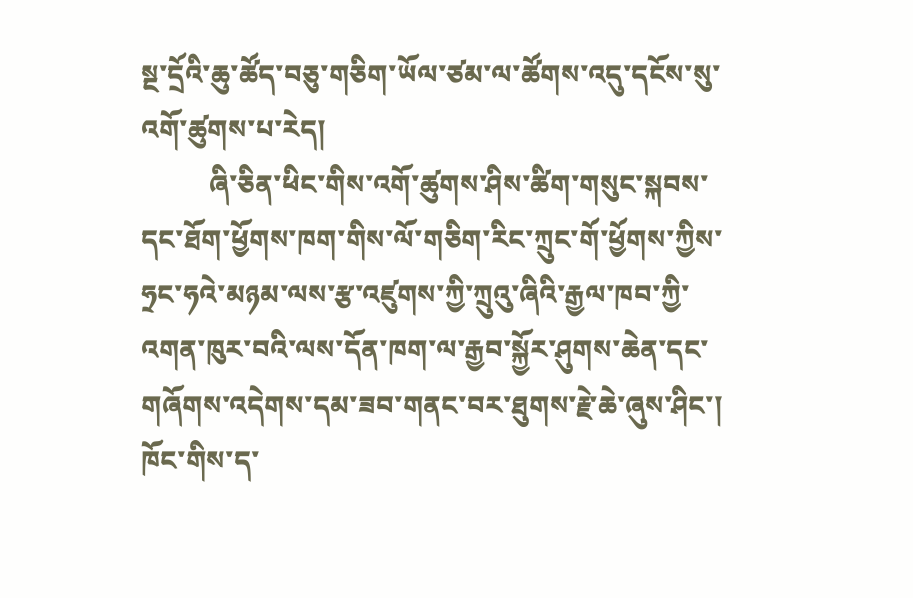སྔ་དྲོའི་ཆུ་ཚོད་བཅུ་གཅིག་ཡོལ་ཙམ་ལ་ཚོགས་འདུ་དངོས་སུ་འགོ་ཚུགས་པ་རེད།
          ཞི་ཅིན་ཕིང་གིས་འགོ་ཚུགས་ཤིས་ཚིག་གསུང་སྐབས་དང་ཐོག་ཕྱོགས་ཁག་གིས་ལོ་གཅིག་རིང་ཀྲུང་གོ་ཕྱོགས་ཀྱིས་ཧྲང་ཧའེ་མཉམ་ལས་རྩ་འཛུགས་ཀྱི་ཀྲུའུ་ཞིའི་རྒྱལ་ཁབ་ཀྱི་འགན་ཁུར་བའི་ལས་དོན་ཁག་ལ་རྒྱབ་སྐྱོར་ཤུགས་ཆེན་དང་གཞོགས་འདེགས་དམ་ཟབ་གནང་བར་ཐུགས་རྗེ་ཆེ་ཞུས་ཤིང་། ཁོང་གིས་ད་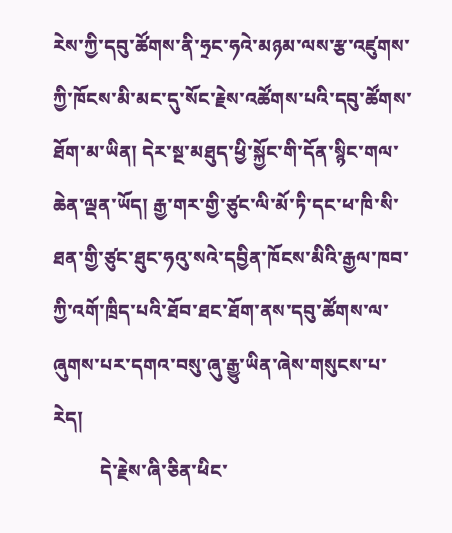རེས་ཀྱི་དབུ་ཚོགས་ནི་ཧྲང་ཧའེ་མཉམ་ལས་རྩ་འཛུགས་ཀྱི་ཁོངས་མི་མང་དུ་སོང་རྗེས་འཚོགས་པའི་དབུ་ཚོགས་ཐོག་མ་ཡིན། དེར་སྔ་མཐུད་ཕྱི་སྐྱོང་གི་དོན་སྙིང་གལ་ཆེན་ལྡན་ཡོད། རྒྱ་གར་གྱི་ཙུང་ལི་མོ་ཏི་དང་ཕ་ཁི་སི་ཐན་གྱི་ཙུང་ཐུང་ཧའུ་སའེ་དབྱིན་ཁོངས་མིའི་རྒྱལ་ཁབ་ཀྱི་འགོ་ཁྲིད་པའི་ཐོབ་ཐང་ཐོག་ནས་དབུ་ཚོགས་ལ་ཞུགས་པར་དགའ་བསུ་ཞུ་རྒྱུ་ཡིན་ཞེས་གསུངས་པ་རེད།
          དེ་རྗེས་ཞི་ཅིན་ཕིང་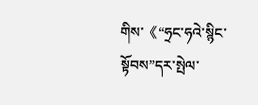གིས་《“ཧྲང་ཧའེ་སྙིང་སྟོབས”དར་སྤེལ་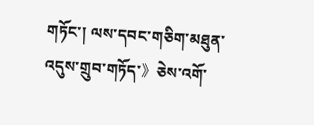གཏོང་། ལས་དབང་གཅིག་མཐུན་འདུས་གྲུབ་གཏོད་》ཅེས་འགོ་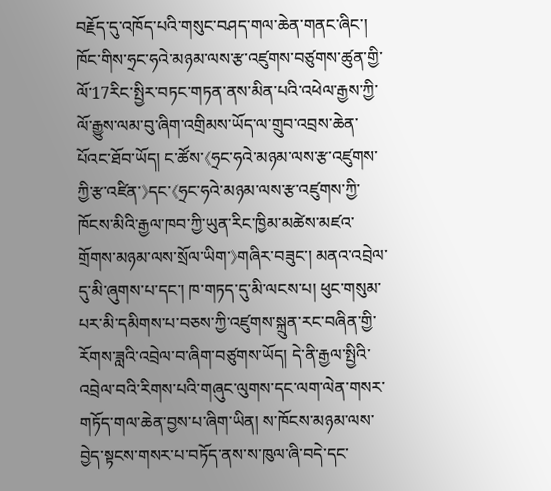བརྗོད་དུ་འཁོད་པའི་གསུང་བཤད་གལ་ཆེན་གནང་ཞིང་། ཁོང་གིས་ཧྲང་ཧའེ་མཉམ་ལས་རྩ་འཛུགས་བཙུགས་ཚུན་གྱི་ལོ་17རིང་སྤྱིར་བཏང་གཏན་ནས་མིན་པའི་འཕེལ་རྒྱས་ཀྱི་ལོ་རྒྱུས་ལམ་བུ་ཞིག་འགྲིམས་ཡོད་ལ་གྲུབ་འབྲས་ཆེན་པོའང་ཐོབ་ཡོད། ང་ཚོས་《ཧྲང་ཧའེ་མཉམ་ལས་རྩ་འཛུགས་ཀྱི་རྩ་འཛིན་》དང་《ཧྲང་ཧའེ་མཉམ་ལས་རྩ་འཛུགས་ཀྱི་ཁོངས་མིའི་རྒྱལ་ཁབ་ཀྱི་ཡུན་རིང་ཁྱིམ་མཚེས་མཛའ་གྲོགས་མཉམ་ལས་སྲོལ་ཡིག་》གཞིར་བཟུང་། མནའ་འབྲེལ་དུ་མི་ཞུགས་པ་དང་། ཁ་གཏད་དུ་མི་ལངས་པ། ཕུང་གསུམ་པར་མི་དམིགས་པ་བཅས་ཀྱི་འཛུགས་སྐྲུན་རང་བཞིན་གྱི་རོགས་ཟླའི་འབྲེལ་བ་ཞིག་བཙུགས་ཡོད། དེ་ནི་རྒྱལ་སྤྱིའི་འབྲེལ་བའི་རིགས་པའི་གཞུང་ལུགས་དང་ལག་ལེན་གསར་གཏོད་གལ་ཆེན་བྱས་པ་ཞིག་ཡིན། ས་ཁོངས་མཉམ་ལས་བྱེད་སྟངས་གསར་པ་བཏོད་ནས་ས་ཁུལ་ཞི་བདེ་དང་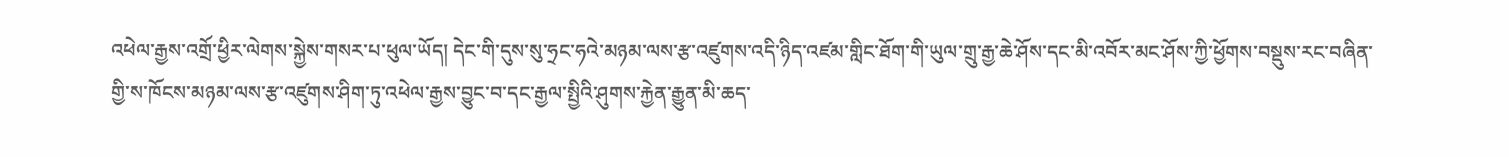འཕེལ་རྒྱས་འགྲོ་ཕྱིར་ལེགས་སྐྱེས་གསར་པ་ཕུལ་ཡོད། དེང་གི་དུས་སུ་ཧྲང་ཧའེ་མཉམ་ལས་རྩ་འཛུགས་འདི་ཉིད་འཛམ་གླིང་ཐོག་གི་ཡུལ་གྲུ་རྒྱ་ཆེ་ཤོས་དང་མི་འབོར་མང་ཤོས་ཀྱི་ཕྱོགས་བསྡུས་རང་བཞིན་གྱི་ས་ཁོངས་མཉམ་ལས་རྩ་འཛུགས་ཤིག་ཏུ་འཕེལ་རྒྱས་བྱུང་བ་དང་རྒྱལ་སྤྱིའི་ཤུགས་རྐྱེན་རྒྱུན་མི་ཆད་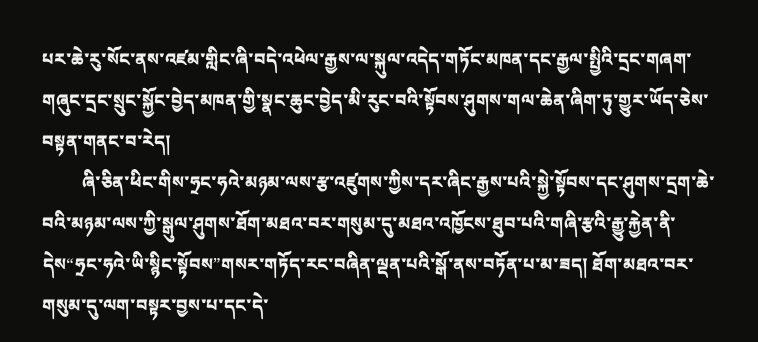པར་ཆེ་རུ་སོང་ནས་འཛམ་གླིང་ཞི་བདེ་འཕེལ་རྒྱས་ལ་སྐུལ་འདེད་གཏོང་མཁན་དང་རྒྱལ་སྤྱིའི་དྲང་གཞག་གཞུང་དྲང་སྲུང་སྐྱོང་བྱེད་མཁན་གྱི་སྣང་ཆུང་བྱེད་མི་རུང་བའི་སྟོབས་ཤུགས་གལ་ཆེན་ཞིག་ཏུ་གྱུར་ཡོད་ཅེས་བསྟན་གནང་བ་རེད།
         ཞི་ཅིན་ཕིང་གིས་ཧྲང་ཧའེ་མཉམ་ལས་རྩ་འཛུགས་ཀྱིས་དར་ཞིང་རྒྱས་པའི་སྐྱེ་སྟོབས་དང་ཤུགས་དྲག་ཆེ་བའི་མཉམ་ལས་ཀྱི་སྒུལ་ཤུགས་ཐོག་མཐའ་བར་གསུམ་དུ་མཐའ་འཁྱོངས་ཐུབ་པའི་གཞི་རྩའི་རྒྱུ་རྐྱེན་ནི་དེས“ཧྲང་ཧའེ་ཡི་སྙིང་སྟོབས”གསར་གཏོད་རང་བཞིན་ལྡན་པའི་སྒོ་ནས་བཏོན་པ་མ་ཟད། ཐོག་མཐའ་བར་གསུམ་དུ་ལག་བསྟར་བྱས་པ་དང་དེ་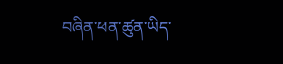བཞིན་ཕན་ཚུན་ཡིད་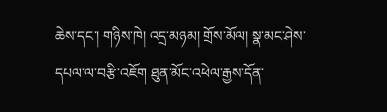ཆེས་དང་། གཉིས་ཁེ། འདྲ་མཉམ། གྲོས་མོལ། སྣ་མང་ཤེས་དཔལ་ལ་བརྩི་འཇོག ཐུན་མོང་འཕེལ་རྒྱས་དོན་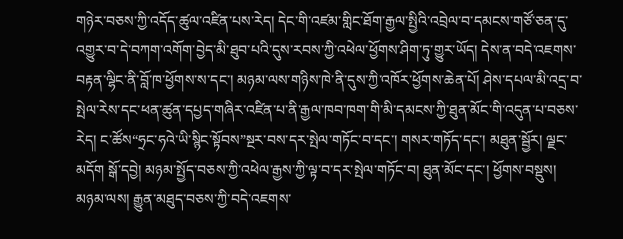གཉེར་བཅས་ཀྱི་འདོད་ཚུལ་འཛིན་པས་རེད། དེང་གི་འཛམ་གླིང་ཐོག་རྒྱལ་སྤྱིའི་འབྲེལ་བ་དམངས་གཙོ་ཅན་དུ་འགྱུར་བ་དེ་བཀག་འགོག་བྱེད་མི་ཐུབ་པའི་དུས་རབས་ཀྱི་འཕེལ་ཕྱོགས་ཤིག་ཏུ་གྱུར་ཡོད། དེས་ན་བདེ་འཇགས་བརྟན་ལྷིང་ནི་བློ་ཁ་ཕྱོགས་ས་དང་། མཉམ་ལས་གཉིས་ཁེ་ནི་དུས་ཀྱི་འཁོར་ཕྱོགས་ཆེན་པོ། ཤེས་དཔལ་མི་འདྲ་བ་སྤེལ་རེས་དང་ཕན་ཚུན་དཔྱད་གཞིར་འཛིན་པ་ནི་རྒྱལ་ཁབ་ཁག་གི་མི་དམངས་ཀྱི་ཐུན་མོང་གི་འདུན་པ་བཅས་རེད། ང་ཚོས“ཧྲང་ཧའེ་ཡི་སྙིང་སྟོབས”སྔར་བས་དར་སྤེལ་གཏོང་བ་དང་། གསར་གཏོད་དང་། མཐུན་སྦྱོར། ལྗང་མདོག སྒོ་དབྱེ། མཉམ་སྤྱོད་བཅས་ཀྱི་འཕེལ་རྒྱས་ཀྱི་ལྟ་བ་དར་སྤེལ་གཏོང་བ། ཐུན་མོང་དང་། ཕྱོགས་བསྡུས། མཉམ་ལས། རྒྱུན་མཐུད་བཅས་ཀྱི་བདེ་འཇགས་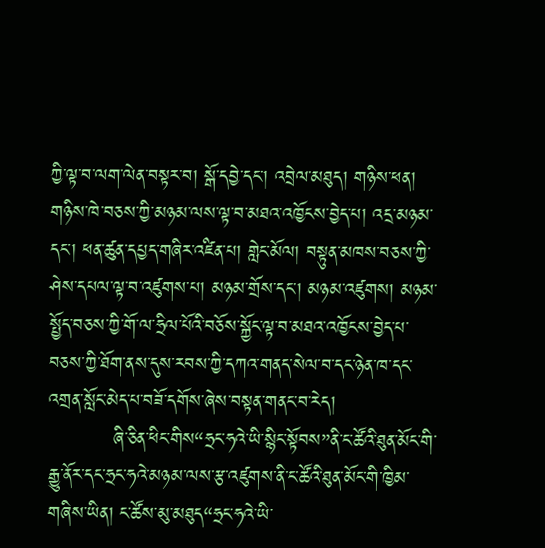ཀྱི་ལྟ་བ་ལག་ལེན་བསྟར་བ། སྒོ་དབྱེ་དང་། འབྲེལ་མཐུད། གཉིས་ཕན། གཉིས་ཁེ་བཅས་ཀྱི་མཉམ་ལས་ལྟ་བ་མཐའ་འཁྱོངས་བྱེད་པ། འདྲ་མཉམ་དང་། ཕན་ཚུན་དཔྱད་གཞིར་འཛིན་པ། གླེང་མོལ། བསྟུན་མཁས་བཅས་ཀྱི་ཤེས་དཔལ་ལྟ་བ་འཛུགས་པ། མཉམ་གྲོས་དང་། མཉམ་འཛུགས། མཉམ་སྤྱོད་བཅས་ཀྱི་གོ་ལ་ཧྲིལ་པོའི་བཅོས་སྐྱོང་ལྟ་བ་མཐའ་འཁྱོངས་བྱེད་པ་བཅས་ཀྱི་ཐོག་ནས་དུས་རབས་ཀྱི་དཀའ་གནད་སེལ་བ་དང་ཉེན་ཁ་དང་འགྲན་སློང་མེད་པ་བཟོ་དགོས་ཞེས་བསྟན་གནང་བ་རེད།
          ཞི་ཅིན་ཕིང་གིས“ཧྲང་ཧའེ་ཡི་སྙིང་སྟོབས”ནི་ང་ཚོའི་ཐུན་མོང་གི་རྒྱུ་ནོར་དང་ཧྲང་ཧའེ་མཉམ་ལས་རྩ་འཛུགས་ནི་ང་ཚོའི་ཐུན་མོང་གི་ཁྱིམ་གཞིས་ཡིན། ང་ཚོས་མུ་མཐུད“ཧྲང་ཧའེ་ཡི་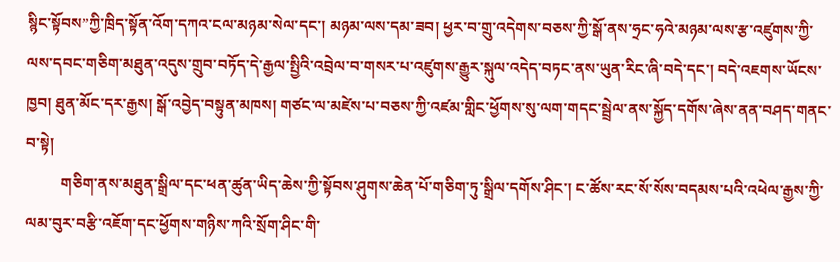སྙིང་སྟོབས”ཀྱི་ཁྲིད་སྟོན་འོག་དཀའ་ངལ་མཉམ་སེལ་དང་། མཉམ་ལས་དམ་ཟབ། ཕྱར་བ་གྲུ་འདེགས་བཅས་ཀྱི་སྒོ་ནས་ཧྲང་ཧའེ་མཉམ་ལས་རྩ་འཛུགས་ཀྱི་ལས་དབང་གཅིག་མཐུན་འདུས་གྲུབ་བཏོད་དེ་རྒྱལ་སྤྱིའི་འབྲེལ་བ་གསར་པ་འཛུགས་རྒྱུར་སྐུལ་འདེད་བཏང་ནས་ཡུན་རིང་ཞི་བདེ་དང་། བདེ་འཇགས་ཡོངས་ཁྱབ། ཐུན་མོང་དར་རྒྱས། སྒོ་འབྱེད་བསྟུན་མཁས། གཙང་ལ་མཛེས་པ་བཅས་ཀྱི་འཛམ་གླིང་ཕྱོགས་སུ་ལག་གདང་སྦྲེལ་ནས་སྐྱོད་དགོས་ཞེས་ནན་བཤད་གནང་བ་སྟེ།
         གཅིག་ནས་མཐུན་སྒྲིལ་དང་ཕན་ཚུན་ཡིད་ཆེས་ཀྱི་སྟོབས་ཤུགས་ཆེན་པོ་གཅིག་ཏུ་སྒྲིལ་དགོས་ཤིང་། ང་ཚོས་རང་སོ་སོས་བདམས་པའི་འཕེལ་རྒྱས་ཀྱི་ལམ་བུར་བརྩི་འཇོག་དང་ཕྱོགས་གཉིས་ཀའི་སྲོག་ཤིང་གི་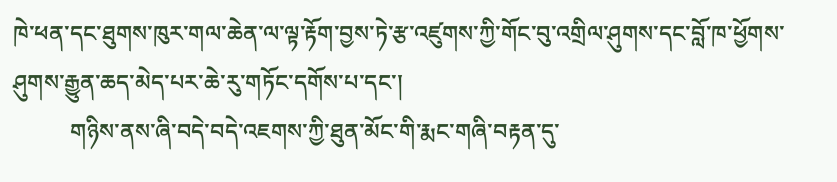ཁེ་ཕན་དང་ཐུགས་ཁུར་གལ་ཆེན་ལ་ལྟ་རྟོག་བྱས་ཏེ་རྩ་འཛུགས་ཀྱི་གོང་བུ་འགྲིལ་ཤུགས་དང་བློ་ཁ་ཕྱོགས་ཤུགས་རྒྱུན་ཆད་མེད་པར་ཆེ་རུ་གཏོང་དགོས་པ་དང་།
          གཉིས་ནས་ཞི་བདེ་བདེ་འཇགས་ཀྱི་ཐུན་མོང་གི་རྨང་གཞི་བརྟན་དུ་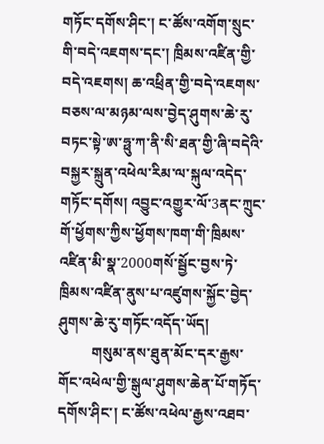གཏོང་དགོས་ཤིང་། ང་ཚོས་འགོག་སྲུང་གི་བདེ་འཇགས་དང་། ཁྲིམས་འཛིན་གྱི་བདེ་འཇགས། ཆ་འཕྲིན་གྱི་བདེ་འཇགས་བཅས་ལ་མཉམ་ལས་བྱེད་ཤུགས་ཆེ་རུ་བཏང་སྟེ་ཨ་ཧྥུ་ཀ་ནི་སི་ཐན་གྱི་ཞི་བདེའི་བསྐྱར་སྐྲུན་འཕེལ་རིམ་ལ་སྐུལ་འདེད་གཏོང་དགོས། འབྱུང་འགྱུར་ལོ་3ནང་ཀྲུང་གོ་ཕྱོགས་ཀྱིས་ཕྱོགས་ཁག་གི་ཁྲིམས་འཛིན་མི་སྣ་2000གསོ་སྦྱོང་བྱས་ཏེ་ཁྲིམས་འཛིན་ནུས་པ་འཛུགས་སྐྱོང་བྱེད་ཤུགས་ཆེ་རུ་གཏོང་འདོད་ཡོད།
         གསུམ་ནས་ཐུན་མོང་དར་རྒྱས་གོང་འཕེལ་གྱི་སྒུལ་ཤུགས་ཆེན་པོ་གཏོད་དགོས་ཤིང་། ང་ཚོས་འཕེལ་རྒྱས་འཐབ་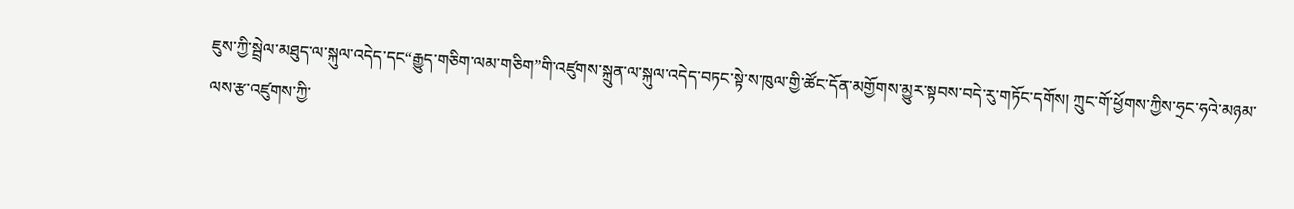ཇུས་ཀྱི་སྦྲེལ་མཐུད་ལ་སྐུལ་འདེད་དང“རྒྱུད་གཅིག་ལམ་གཅིག”གི་འཛུགས་སྐྲུན་ལ་སྐུལ་འདེད་བཏང་སྟེ་ས་ཁུལ་གྱི་ཚོང་དོན་མགྱོགས་མྱུར་སྟབས་བདེ་རུ་གཏོང་དགོས། ཀྲུང་གོ་ཕྱོགས་ཀྱིས་ཧྲང་ཧའེ་མཉམ་ལས་རྩ་འཛུགས་ཀྱི་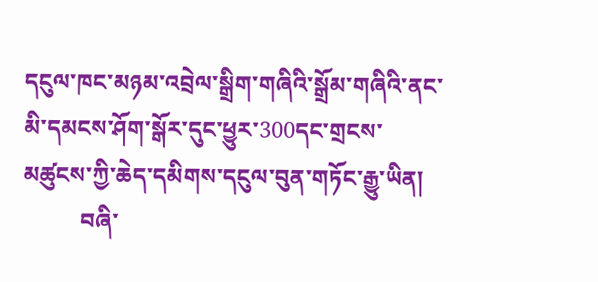དངུལ་ཁང་མཉམ་འབྲེལ་སྒྲིག་གཞིའི་སྒྲོམ་གཞིའི་ནང་མི་དམངས་ཤོག་སྒོར་དུང་ཕྱུར་300དང་གྲངས་མཚུངས་ཀྱི་ཆེད་དམིགས་དངུལ་བུན་གཏོང་རྒྱུ་ཡིན།
          བཞི་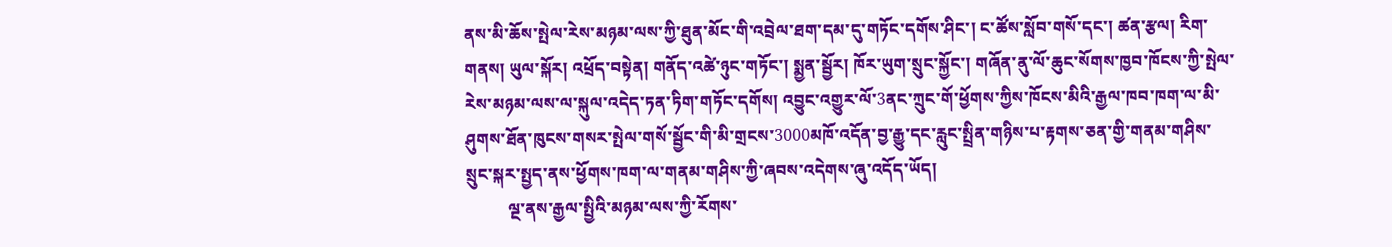ནས་མི་ཆོས་སྤེལ་རེས་མཉམ་ལས་ཀྱི་ཐུན་མོང་གི་འབྲེལ་ཐག་དམ་དུ་གཏོང་དགོས་ཤིང་། ང་ཚོས་སློབ་གསོ་དང་། ཚན་རྩལ། རིག་གནས། ཡུལ་སྐོར། འཕྲོད་བསྟེན། གནོད་འཚེ་ཉུང་གཏོང་། སྨྱན་སྦྱོར། ཁོར་ཡུག་སྲུང་སྐྱོང་། གཞོན་ནུ་ལོ་ཆུང་སོགས་ཁྱབ་ཁོངས་ཀྱི་སྤེལ་རེས་མཉམ་ལས་ལ་སྐུལ་འདེད་ཏན་ཏིག་གཏོང་དགོས། འབྱུང་འགྱུར་ལོ་3ནང་ཀྲུང་གོ་ཕྱོགས་ཀྱིས་ཁོངས་མིའི་རྒྱལ་ཁབ་ཁག་ལ་མི་ཤུགས་ཐོན་ཁུངས་གསར་སྤེལ་གསོ་སྦྱོང་གི་མི་གྲངས་3000མཁོ་འདོན་བྱ་རྒྱུ་དང་རླུང་སྤྲིན་གཉིས་པ་རྟགས་ཅན་གྱི་གནམ་གཤིས་སྲུང་སྐར་སྤྱད་ནས་ཕྱོགས་ཁག་ལ་གནམ་གཤིས་ཀྱི་ཞབས་འདེགས་ཞུ་འདོད་ཡོད།
          ལྔ་ནས་རྒྱལ་སྤྱིའི་མཉམ་ལས་ཀྱི་རོགས་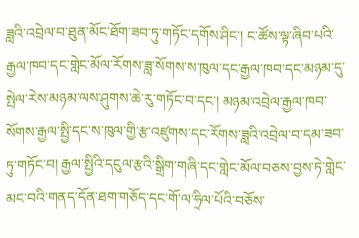ཟླའི་འབྲེལ་བ་ཐུན་མོང་ཐོག་ཟབ་ཏུ་གཏོང་དགོས་ཤིང་། ང་ཚོས་ལྟ་ཞིབ་པའི་རྒྱལ་ཁབ་དང་གླེང་མོལ་རོགས་ཟླ་སོགས་ས་ཁུལ་དང་རྒྱལ་ཁབ་དང་མཉམ་དུ་སྤེལ་རེས་མཉམ་ལས་ཤུགས་ཆེ་རུ་གཏོང་བ་དང་། མཉམ་འབྲེལ་རྒྱལ་ཁབ་སོགས་རྒྱལ་སྤྱི་དང་ས་ཁུལ་གྱི་རྩ་འཛུགས་དང་རོགས་ཟླའི་འབྲེལ་བ་དམ་ཟབ་ཏུ་གཏོང་བ། རྒྱལ་སྤྱིའི་དངུལ་རྩའི་སྒྲིག་གཞི་དང་གླེང་མོལ་བཅས་བྱས་ཏེ་གླེང་མང་བའི་གནད་དོན་ཐག་གཅོད་དང་གོ་ལ་ཧྲིལ་པོའི་བཅོས་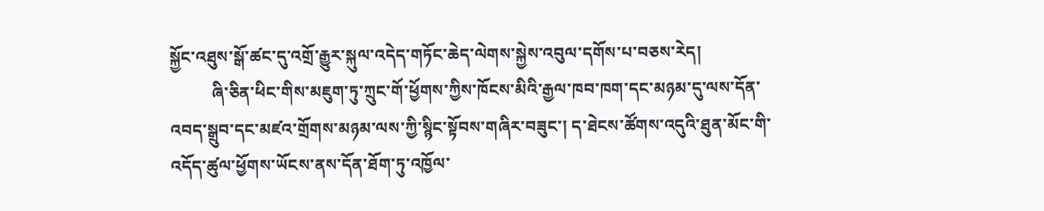སྐྱོང་འཐུས་སྒོ་ཚང་དུ་འགྲོ་རྒྱུར་སྐུལ་འདེད་གཏོང་ཆེད་ལེགས་སྐྱེས་འབུལ་དགོས་པ་བཅས་རེད།
          ཞི་ཅིན་ཕིང་གིས་མཇུག་ཏུ་ཀྲུང་གོ་ཕྱོགས་ཀྱིས་ཁོངས་མིའི་རྒྱལ་ཁབ་ཁག་དང་མཉམ་དུ་ལས་དོན་འབད་སྒྲུབ་དང་མཛའ་གྲོགས་མཉམ་ལས་ཀྱི་སྙིང་སྟོབས་གཞིར་བཟུང་། ད་ཐེངས་ཚོགས་འདུའི་ཐུན་མོང་གི་འདོད་ཚུལ་ཕྱོགས་ཡོངས་ནས་དོན་ཐོག་ཏུ་འཁྱོལ་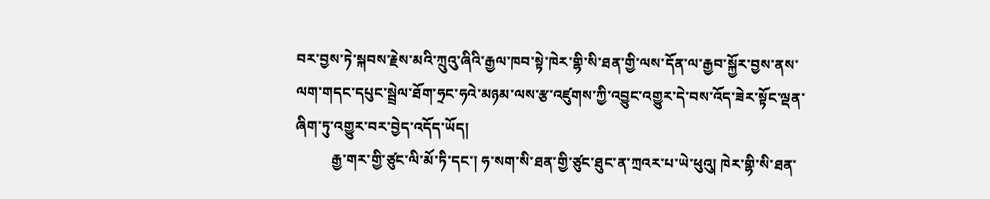བར་བྱས་ཏེ་སྐབས་རྗེས་མའི་ཀྲུའུ་ཞིའི་རྒྱལ་ཁབ་སྟེ་ཁེར་གྷི་སི་ཐན་གྱི་ལས་དོན་ལ་རྒྱབ་སྐྱོར་བྱས་ནས་ལག་གདང་དཔུང་སྦྲེལ་ཐོག་ཧྲང་ཧའེ་མཉམ་ལས་རྩ་འཛུགས་ཀྱི་འབྱུང་འགྱུར་དེ་བས་འོད་ཟེར་སྟོང་ལྡན་ཞིག་ཏུ་འགྱུར་བར་བྱེད་འདོད་ཡོད།
          རྒྱ་གར་གྱི་ཙུང་ལི་མོ་ཏི་དང་། ཧ་སག་སི་ཐན་གྱི་ཙུང་ཐུང་ན་ཀྲའར་པ་ཡེ་ཕུའུ། ཁེར་གྷི་སི་ཐན་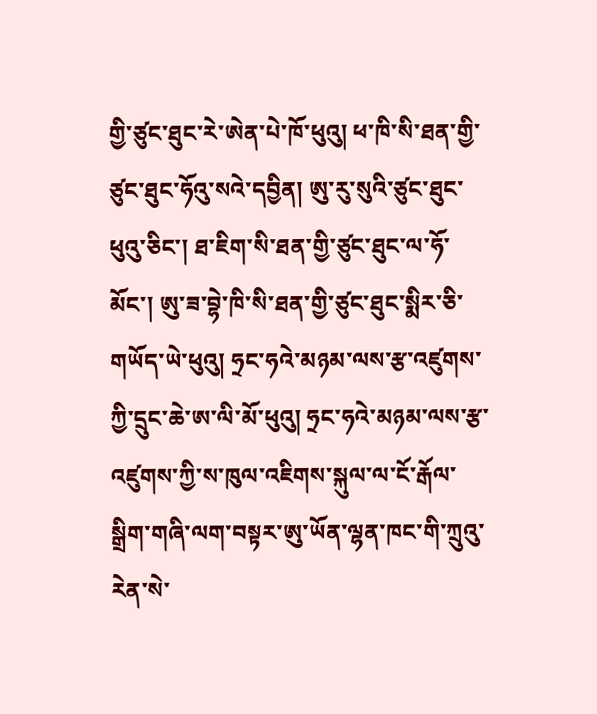གྱི་ཙུང་ཐུང་རེ་ཨེན་པེ་ཁོ་ཕུའུ། ཕ་ཁི་སི་ཐན་གྱི་ཙུང་ཐུང་ཧོའུ་སའེ་དབྱིན། ཨུ་རུ་སུའི་ཙུང་ཐུང་ཕུའུ་ཅིང་། ཐ་ཇིག་སི་ཐན་གྱི་ཙུང་ཐུང་ལ་ཧོ་མོང་། ཨུ་ཟ་བྷེ་ཁི་སི་ཐན་གྱི་ཙུང་ཐུང་སྨིར་ཅི་གཡོད་ཡེ་ཕུའུ། ཧྲང་ཧའེ་མཉམ་ལས་རྩ་འཛུགས་ཀྱི་དྲུང་ཆེ་ཨ་ལི་མོ་ཕུའུ། ཧྲང་ཧའེ་མཉམ་ལས་རྩ་འཛུགས་ཀྱི་ས་ཁུལ་འཇིགས་སྐུལ་ལ་ངོ་རྒོལ་སྒྲིག་གཞི་ལག་བསྟར་ཨུ་ཡོན་ལྷན་ཁང་གི་ཀྲུའུ་རེན་སེ་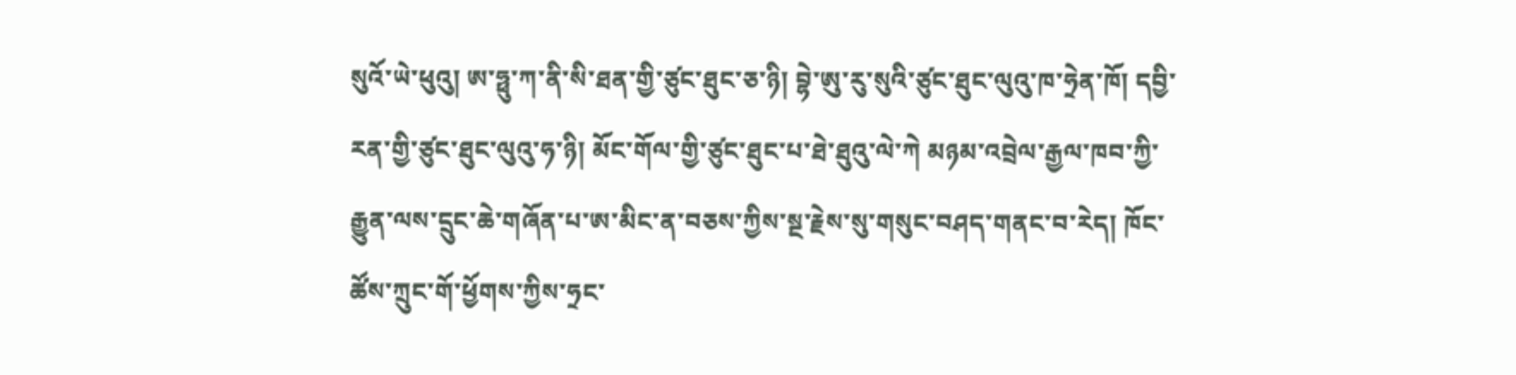སུའོ་ཡེ་ཕུའུ། ཨ་ཧྥུ་ཀ་ནི་སི་ཐན་གྱི་ཙུང་ཐུང་ཅ་ཉི། བྷེ་ཨུ་རུ་སུའི་ཙུང་ཐུང་ལུའུ་ཁ་ཧྲེན་ཁོ། དབྱི་རན་གྱི་ཙུང་ཐུང་ལུའུ་ཧ་ཉི། མོང་གོལ་གྱི་ཙུང་ཐུང་པ་ཐེ་ཐུའུ་ལེ་ཀེ མཉམ་འབྲེལ་རྒྱལ་ཁབ་ཀྱི་རྒྱུན་ལས་དྲུང་ཆེ་གཞོན་པ་ཨ་མིང་ན་བཅས་ཀྱིས་སྔ་རྗེས་སུ་གསུང་བཤད་གནང་བ་རེད། ཁོང་ཚོས་ཀྲུང་གོ་ཕྱོགས་ཀྱིས་ཧྲང་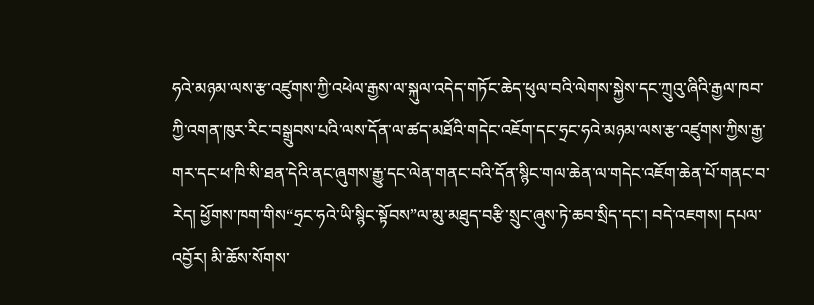ཧའེ་མཉམ་ལས་རྩ་འཛུགས་ཀྱི་འཕེལ་རྒྱས་ལ་སྐུལ་འདེད་གཏོང་ཆེད་ཕུལ་བའི་ལེགས་སྐྱེས་དང་ཀྲུའུ་ཞིའི་རྒྱལ་ཁབ་ཀྱི་འགན་ཁུར་རིང་བསྒྲུབས་པའི་ལས་དོན་ལ་ཚད་མཐོའི་གདེང་འཇོག་དང་ཧྲང་ཧའེ་མཉམ་ལས་རྩ་འཛུགས་ཀྱིས་རྒྱ་གར་དང་ཕ་ཁི་སི་ཐན་དེའི་ནང་ཞུགས་རྒྱུ་དང་ལེན་གནང་བའི་དོན་སྙིང་གལ་ཆེན་ལ་གདེང་འཇོག་ཆེན་པོ་གནང་བ་རེད། ཕྱོགས་ཁག་གིས“ཧྲང་ཧའེ་ཡི་སྙིང་སྟོབས”ལ་མུ་མཐུད་བརྩི་སྲུང་ཞུས་ཏེ་ཆབ་སྲིད་དང་། བདེ་འཇགས། དཔལ་འབྱོར། མི་ཆོས་སོགས་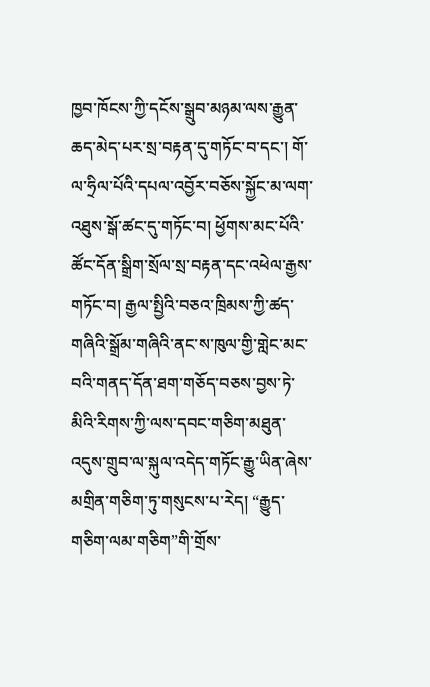ཁྱབ་ཁོངས་ཀྱི་དངོས་སྒྲུབ་མཉམ་ལས་རྒྱུན་ཆད་མེད་པར་སྲ་བརྟན་དུ་གཏོང་བ་དང་། གོ་ལ་ཧྲིལ་པོའི་དཔལ་འབྱོར་བཅོས་སྐྱོང་མ་ལག་འཐུས་སྒོ་ཚང་དུ་གཏོང་བ། ཕྱོགས་མང་པོའི་ཚོང་དོན་སྒྲིག་སྲོལ་སྲ་བརྟན་དང་འཕེལ་རྒྱས་གཏོང་བ། རྒྱལ་སྤྱིའི་བཅའ་ཁྲིམས་ཀྱི་ཚད་གཞིའི་སྒྲོམ་གཞིའི་ནང་ས་ཁུལ་གྱི་གླེང་མང་བའི་གནད་དོན་ཐག་གཅོད་བཅས་བྱས་ཏེ་མིའི་རིགས་ཀྱི་ལས་དབང་གཅིག་མཐུན་འདུས་གྲུབ་ལ་སྐུལ་འདེད་གཏོང་རྒྱུ་ཡིན་ཞེས་མགྲིན་གཅིག་ཏུ་གསུངས་པ་རེད། “རྒྱུད་གཅིག་ལམ་གཅིག”གི་གྲོས་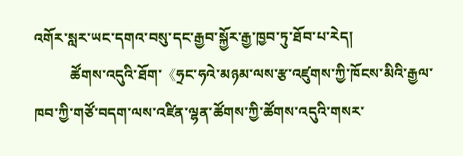འགོར་སླར་ཡང་དགའ་བསུ་དང་རྒྱབ་སྐྱོར་རྒྱ་ཁྱབ་ཏུ་ཐོབ་པ་རེད།
          ཚོགས་འདུའི་ཐོག་《ཧྲང་ཧའེ་མཉམ་ལས་རྩ་འཛུགས་ཀྱི་ཁོངས་མིའི་རྒྱལ་ཁབ་ཀྱི་གཙོ་བདག་ལས་འཛིན་ལྷན་ཚོགས་ཀྱི་ཚོགས་འདུའི་གསར་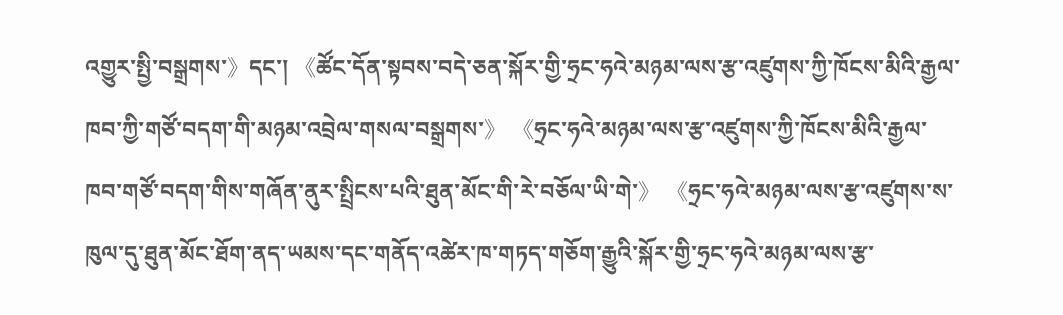འགྱུར་སྤྱི་བསྒྲགས་》དང་། 《ཚོང་དོན་སྟབས་བདེ་ཅན་སྐོར་གྱི་ཧྲང་ཧའེ་མཉམ་ལས་རྩ་འཛུགས་ཀྱི་ཁོངས་མིའི་རྒྱལ་ཁབ་ཀྱི་གཙོ་བདག་གི་མཉམ་འབྲེལ་གསལ་བསྒྲགས་》 《ཧྲང་ཧའེ་མཉམ་ལས་རྩ་འཛུགས་ཀྱི་ཁོངས་མིའི་རྒྱལ་ཁབ་གཙོ་བདག་གིས་གཞོན་ནུར་སྤྲིངས་པའི་ཐུན་མོང་གི་རེ་བཅོལ་ཡི་གེ་》 《ཧྲང་ཧའེ་མཉམ་ལས་རྩ་འཛུགས་ས་ཁུལ་དུ་ཐུན་མོང་ཐོག་ནད་ཡམས་དང་གནོད་འཚེར་ཁ་གཏད་གཅོག་རྒྱུའི་སྐོར་གྱི་ཧྲང་ཧའེ་མཉམ་ལས་རྩ་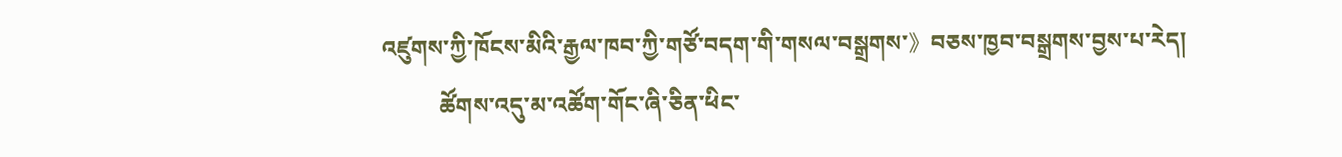འཛུགས་ཀྱི་ཁོངས་མིའི་རྒྱལ་ཁབ་ཀྱི་གཙོ་བདག་གི་གསལ་བསྒྲགས་》བཅས་ཁྱབ་བསྒྲགས་བྱས་པ་རེད།
          ཚོགས་འདུ་མ་འཚོག་གོང་ཞི་ཅིན་ཕིང་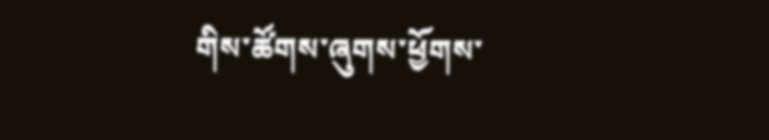གིས་ཚོགས་ཞུགས་ཕྱོགས་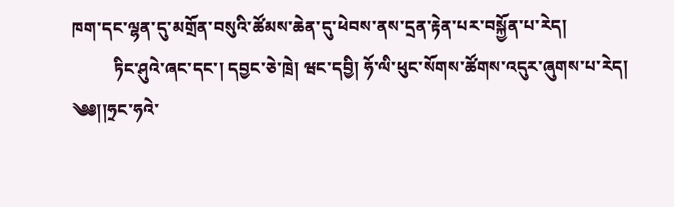ཁག་དང་ལྷན་དུ་མགྲོན་བསུའི་ཚོམས་ཆེན་དུ་ཕེབས་ནས་དྲན་རྟེན་པར་བསྐྱོན་པ་རེད།
          ཏིང་ཤུའེ་ཞང་དང་། དབྱང་ཅེ་ཁྲེ། ཝང་དབྱི། ཧོ་ལི་ཕུང་སོགས་ཚོགས་འདུར་ཞུགས་པ་རེད།
༄༅།།ཧྲང་ཧའེ་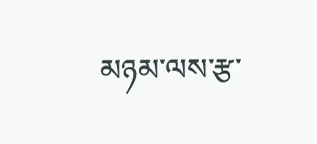མཉམ་ལས་རྩ་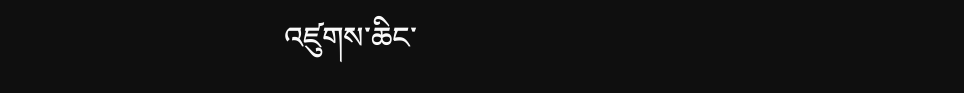འཛུགས་ཆིང་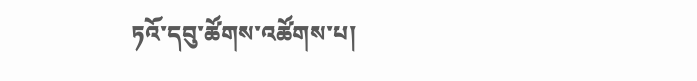ཏའོ་དབུ་ཚོགས་འཚོགས་པ།